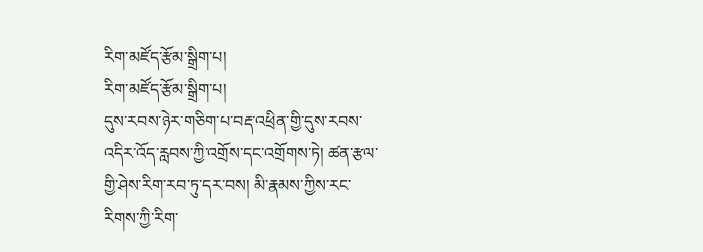རིག་མཛོད་རྩོམ་སྒྲིག་པ།
རིག་མཛོད་རྩོམ་སྒྲིག་པ།
དུས་རབས་ཉེར་གཅིག་པ་བརྡ་འཕྲིན་གྱི་དུས་རབས་འདིར་འོད་རླབས་ཀྱི་འགྲོས་དང་འགྲོགས་ཏེ། ཚན་རྩལ་གྱི་ཤེས་རིག་རབ་ཏུ་དར་བས། མི་རྣམས་ཀྱིས་རང་རིགས་ཀྱི་རིག་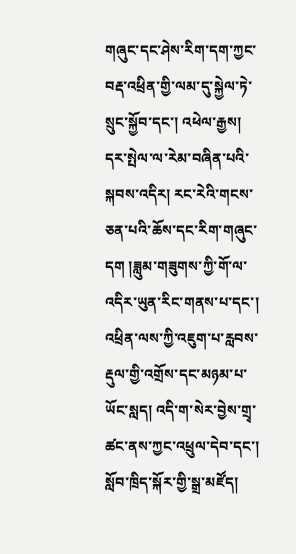གཞུང་དང་ཤེས་རིག་དག་ཀྱང་བརྡ་འཕྲིན་གྱི་ལམ་དུ་སྐྱེལ་ཏེ་སྲུང་སྐྱོབ་དང་། འཕེལ་རྒྱས། དར་སྤེལ་ལ་རེམ་བཞིན་པའི་སྐབས་འདིར། རང་རེའི་གངས་ཅན་པའི་ཆོས་དང་རིག་གཞུང་དག །ཟླུམ་གཟུགས་ཀྱི་གོ་ལ་འདིར་ཡུན་རིང་གནས་པ་དང་། འཕྲིན་ལས་ཀྱི་འཇུག་པ་རླབས་རྡུལ་གྱི་འགྲོས་དང་མཉམ་པ་ཡོང་སླད། འདི་ག་སེར་བྱེས་གྲྭ་ཚང་ནས་ཀྱང་འཕྲུལ་དེབ་དང་། སློབ་ཁྲིད་སྐོར་གྱི་སྒྲ་མཛོད།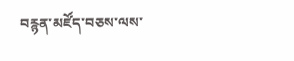བརྙན་མཛོད་བཅས་ལས་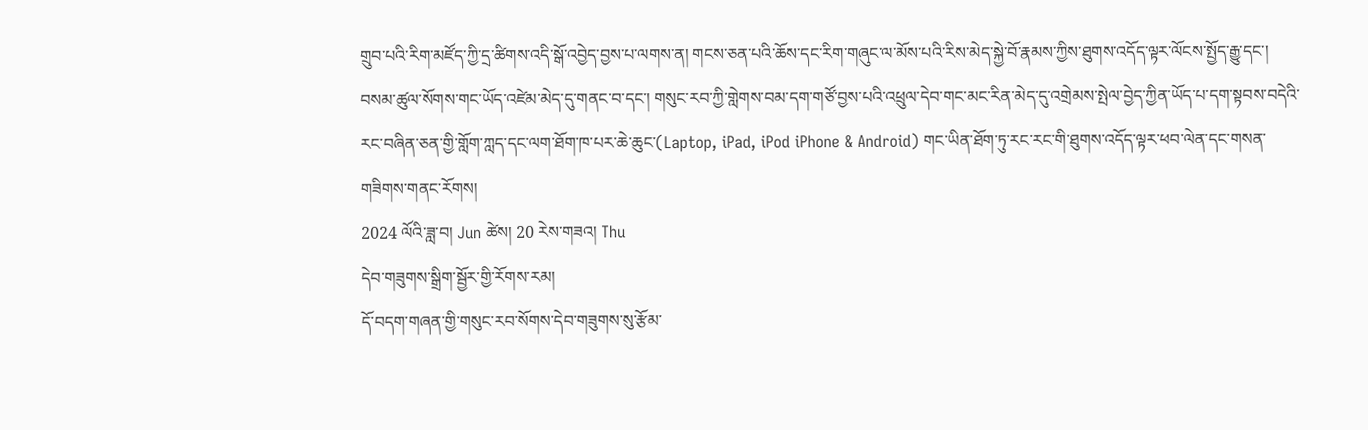གྲུབ་པའི་རིག་མཛོད་ཀྱི་དྲ་ཚིགས་འདི་སྒོ་འབྱེད་བྱས་པ་ལགས་ན། གངས་ཅན་པའི་ཆོས་དང་རིག་གཞུང་ལ་མོས་པའི་རིས་མེད་སྐྱེ་བོ་རྣམས་ཀྱིས་ཐུགས་འདོད་ལྟར་ལོངས་སྤྱོད་རྒྱུ་དང་། བསམ་ཚུལ་སོགས་གང་ཡོད་འཛེམ་མེད་དུ་གནང་བ་དང་། གསུང་རབ་ཀྱི་གླེགས་བམ་དག་གཙོ་བྱས་པའི་འཕྲུལ་དེབ་གང་མང་རིན་མེད་དུ་འགྲེམས་སྤེལ་བྱེད་ཀྱིན་ཡོད་པ་དག་སྟབས་བདེའི་རང་བཞིན་ཅན་གྱི་གློག་ཀླད་དང་ལག་ཐོག་ཁ་པར་ཆེ་ཆུང་(Laptop, iPad, iPod iPhone & Android) གང་ཡིན་ཐོག་ཏུ་རང་རང་གི་ཐུགས་འདོད་ལྟར་ཕབ་ལེན་དང་གསན་གཟིགས་གནང་རོགས།
2024 ལོའི་ཟླ་བ། Jun ཚེས། 20 རེས་གཟའ། Thu
དེབ་གཟུགས་སྒྲིག་སྦྱོར་གྱི་རོགས་རམ།
དོ་བདག་གཞན་གྱི་གསུང་རབ་སོགས་དེབ་གཟུགས་སུ་རྩོམ་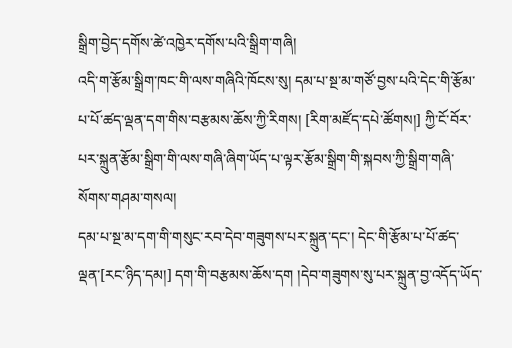སྒྲིག་བྱེད་དགོས་ཚེ་འཁྱེར་དགོས་པའི་སྒྲིག་གཞི།
འདི་ག་རྩོམ་སྒྲིག་ཁང་གི་ལས་གཞིའི་ཁོངས་སུ། དམ་པ་སྔ་མ་གཙོ་བྱས་པའི་དེང་གི་རྩོམ་པ་པོ་ཚད་ལྡན་དག་གིས་བརྩམས་ཆོས་ཀྱི་རིགས། [རིག་མཛོད་དཔེ་ཚོགས།] ཀྱི་ངོ་བོར་པར་སྐྲུན་རྩོམ་སྒྲིག་གི་ལས་གཞི་ཞིག་ཡོད་པ་ལྟར་རྩོམ་སྒྲིག་གི་སྐབས་ཀྱི་སྒྲིག་གཞི་སོགས་གཤམ་གསལ།
དམ་པ་སྔ་མ་དག་གི་གསུང་རབ་དེབ་གཟུགས་པར་སྐྲུན་དང་། དེང་གི་རྩོམ་པ་པོ་ཚད་ལྡན་[རང་ཉིད་དམ།] དག་གི་བརྩམས་ཆོས་དག །དེབ་གཟུགས་སུ་པར་སྐྲུན་བྱ་འདོད་ཡོད་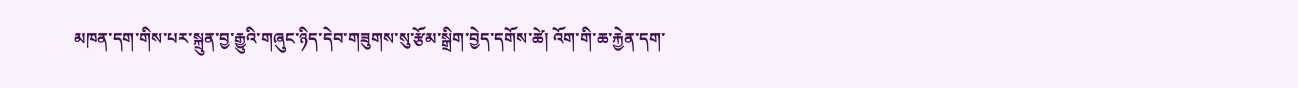མཁན་དག་གིས་པར་སྐྲུན་བྱ་རྒྱུའི་གཞུང་ཉིད་དེབ་གཟུགས་སུ་རྩོམ་སྒྲིག་བྱེད་དགོས་ཚེ། འོག་གི་ཆ་རྐྱེན་དག་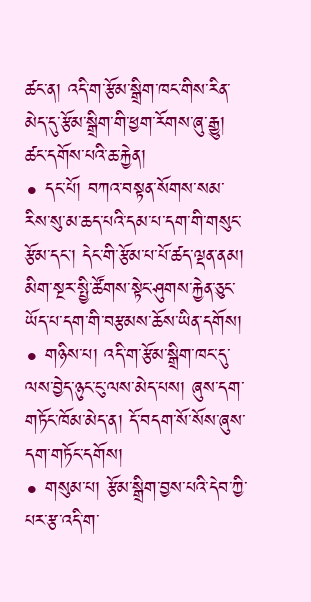ཚང་ན། འདི་ག་རྩོམ་སྒྲིག་ཁང་གིས་རིན་མེད་དུ་རྩོམ་སྒྲིག་གི་ཕྱག་རོགས་ཞུ་རྒྱུ།
ཚང་དགོས་པའི་ཆ་རྐྱེན།
• དང་པོ། བཀའ་བསྟན་སོགས་སམ་རིས་སུ་མ་ཆད་པའི་དམ་པ་དག་གི་གསུང་རྩོམ་དང་། དེང་གི་རྩོམ་པ་པོ་ཚད་ལྡན་ནམ། མིག་སྔར་སྤྱི་ཚོགས་སྟེང་ཤུགས་རྐྱེན་ཅུང་ཡོད་པ་དག་གི་བརྩམས་ཆོས་ཡིན་དགོས།
• གཉིས་པ། འདི་ག་རྩོམ་སྒྲིག་ཁང་དུ་ལས་བྱེད་ཉུང་ངུ་ལས་མེད་པས། ཞུས་དག་གཏོང་ཁོམ་མེད་ན། དོ་བདག་སོ་སོས་ཞུས་དག་གཏོང་དགོས།
• གསུམ་པ། རྩོམ་སྒྲིག་བྱས་པའི་དེབ་ཀྱི་པར་རྩ་འདི་ག་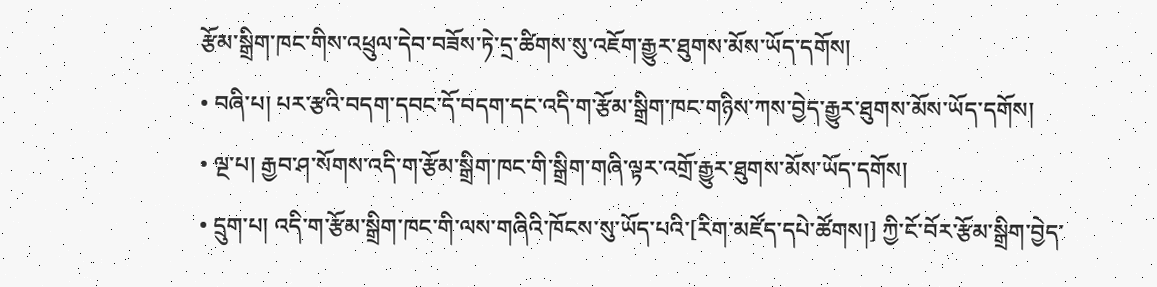རྩོམ་སྒྲིག་ཁང་གིས་འཕྲུལ་དེབ་བཟོས་ཏེ་དྲ་ཚིགས་སུ་འཇོག་རྒྱུར་ཐུགས་མོས་ཡོད་དགོས།
• བཞི་པ། པར་རྩའི་བདག་དབང་དོ་བདག་དང་འདི་ག་རྩོམ་སྒྲིག་ཁང་གཉིས་ཀས་བྱེད་རྒྱུར་ཐུགས་མོས་ཡོད་དགོས།
• ལྔ་པ། རྒྱབ་ཤ་སོགས་འདི་ག་རྩོམ་སྒྲིག་ཁང་གི་སྒྲིག་གཞི་ལྟར་འགྲོ་རྒྱུར་ཐུགས་མོས་ཡོད་དགོས།
• དྲུག་པ། འདི་ག་རྩོམ་སྒྲིག་ཁང་གི་ལས་གཞིའི་ཁོངས་སུ་ཡོད་པའི་[རིག་མཛོད་དཔེ་ཚོགས།] ཀྱི་ངོ་བོར་རྩོམ་སྒྲིག་བྱེད་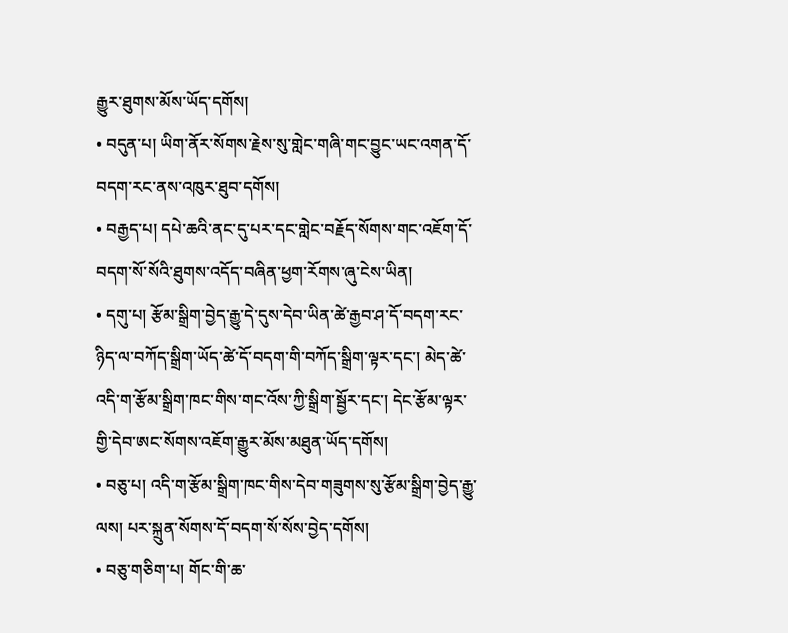རྒྱུར་ཐུགས་མོས་ཡོད་དགོས།
• བདུན་པ། ཡིག་ནོར་སོགས་རྗེས་སུ་གླེང་གཞི་གང་བྱུང་ཡང་འགན་དོ་བདག་རང་ནས་འཁུར་ཐུབ་དགོས།
• བརྒྱད་པ། དཔེ་ཆའི་ནང་དུ་པར་དང་གླེང་བརྗོད་སོགས་གང་འཇོག་དོ་བདག་སོ་སོའི་ཐུགས་འདོད་བཞིན་ཕྱག་རོགས་ཞུ་ངེས་ཡིན།
• དགུ་པ། རྩོམ་སྒྲིག་བྱེད་རྒྱུ་དེ་དུས་དེབ་ཡིན་ཚེ་རྒྱབ་ཤ་དོ་བདག་རང་ཉིད་ལ་བཀོད་སྒྲིག་ཡོད་ཚེ་དོ་བདག་གི་བཀོད་སྒྲིག་ལྟར་དང་། མེད་ཚེ་འདི་ག་རྩོམ་སྒྲིག་ཁང་གིས་གང་འོས་ཀྱི་སྒྲིག་སྦྱོར་དང་། དེང་རྩོམ་ལྟར་གྱི་དེབ་ཨང་སོགས་འཇོག་རྒྱུར་མོས་མཐུན་ཡོད་དགོས།
• བཅུ་པ། འདི་ག་རྩོམ་སྒྲིག་ཁང་གིས་དེབ་གཟུགས་སུ་རྩོམ་སྒྲིག་བྱེད་རྒྱུ་ལས། པར་སྐྲུན་སོགས་དོ་བདག་སོ་སོས་བྱེད་དགོས།
• བཅུ་གཅིག་པ། གོང་གི་ཆ་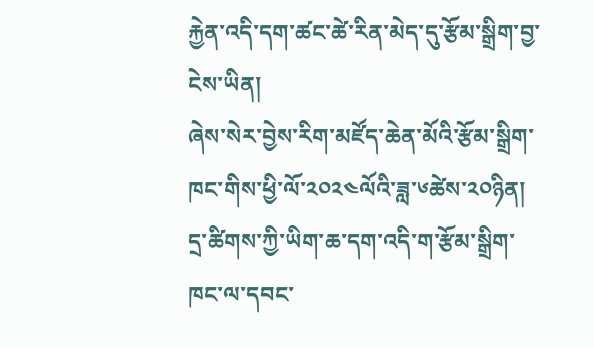རྐྱེན་འདི་དག་ཚང་ཚེ་རིན་མེད་དུ་རྩོམ་སྒྲིག་བྱ་ངེས་ཡིན།
ཞེས་སེར་བྱེས་རིག་མཛོད་ཆེན་མོའི་རྩོམ་སྒྲིག་ཁང་གིས་ཕྱི་ལོ་༢༠༢༤ལོའི་ཟླ་༦ཚེས་༢༠ཉིན།
དྲ་ཚིགས་ཀྱི་ཡིག་ཆ་དག་འདི་ག་རྩོམ་སྒྲིག་ཁང་ལ་དབང་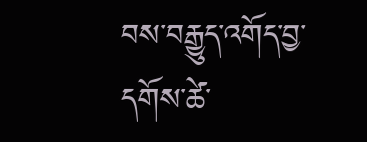བས་བརྒྱུད་འགོད་བྱ་དགོས་ཚེ་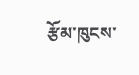རྩོམ་ཁུངས་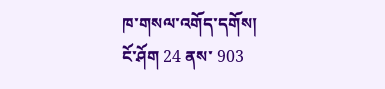ཁ་གསལ་འགོད་དགོས།
ངོ་ཤོག 24 ནས་ 903